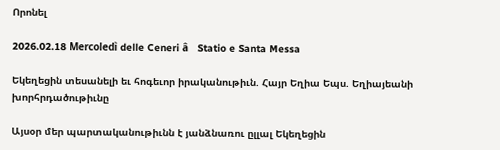Որոնել

2026.02.18 Mercoledì delle Ceneri â   Statio e Santa Messa

Եկեղեցին տեսանելի եւ հոգեւոր իրականութիւն. Հայր Եղիա Եպս. Եղիայեանի խորհրդածութիւնը

Այսօր մեր պարտականութիւնն է յանձնառու ըլլալ Եկեղեցին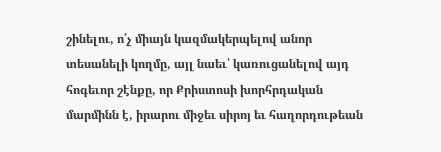շինելու, ո՛չ միայն կազմակերպելով անոր տեսանելի կողմը, այլ նաեւ՝ կառուցանելով այդ հոգեւոր շէնքը, որ Քրիստոսի խորհրդական մարմինն է, իրարու միջեւ սիրոյ եւ հաղորդութեան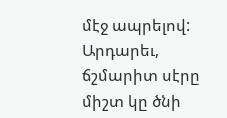մէջ ապրելով: Արդարեւ, ճշմարիտ սէրը միշտ կը ծնի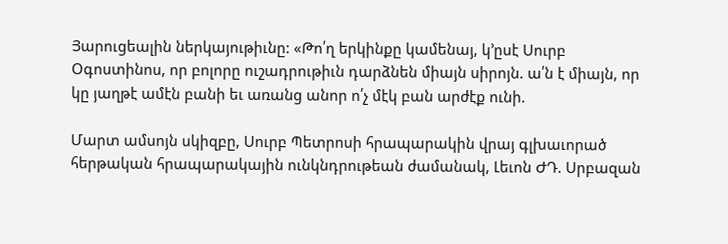Յարուցեալին ներկայութիւնը: «Թո՛ղ երկինքը կամենայ, կ’ըսէ Սուրբ Օգոստինոս, որ բոլորը ուշադրութիւն դարձնեն միայն սիրոյն. ա՛ն է միայն, որ կը յաղթէ ամէն բանի եւ առանց անոր ո՛չ մէկ բան արժէք ունի.

Մարտ ամսոյն սկիզբը, Սուրբ Պետրոսի հրապարակին վրայ գլխաւորած հերթական հրապարակային ունկնդրութեան ժամանակ, Լեւոն ԺԴ. Սրբազան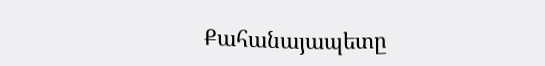Քահանայապետը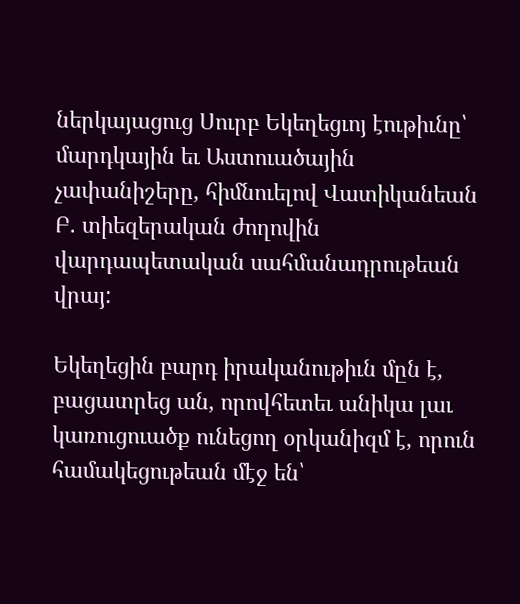ներկայացուց Սուրբ Եկեղեցւոյ էութիւնը՝ մարդկային եւ Աստուածային չափանիշերը, հիմնուելով Վատիկանեան Բ. տիեզերական ժողովին վարդապետական սահմանադրութեան վրայ:

Եկեղեցին բարդ իրականութիւն մըն է, բացատրեց ան, որովհետեւ անիկա լաւ կառուցուածք ունեցող օրկանիզմ է, որուն համակեցութեան մէջ են՝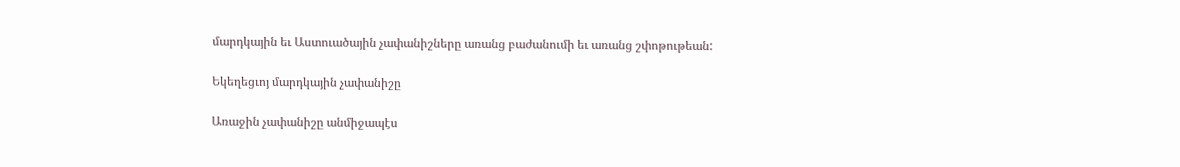մարդկային եւ Աստուածային չափանիշները առանց բաժանումի եւ առանց շփոթութեան:

Եկեղեցւոյ մարդկային չափանիշը

Առաջին չափանիշը անմիջապէս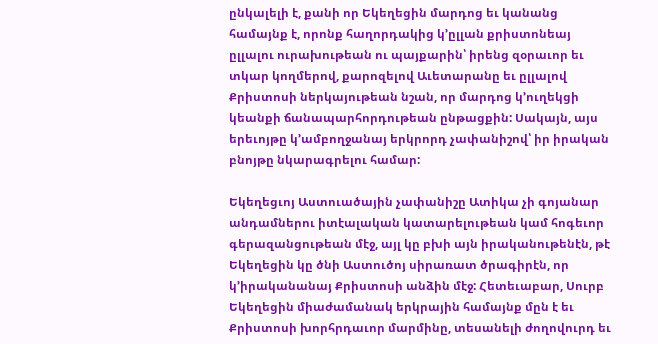ընկալելի է, քանի որ Եկեղեցին մարդոց եւ կանանց համայնք է, որոնք հաղորդակից կ’ըլլան քրիստոնեայ ըլլալու ուրախութեան ու պայքարին՝ իրենց զօրաւոր եւ տկար կողմերով, քարոզելով Աւետարանը եւ ըլլալով Քրիստոսի ներկայութեան նշան, որ մարդոց կ’ուղեկցի կեանքի ճանապարհորդութեան ընթացքին: Սակայն, այս երեւոյթը կ’ամբողջանայ երկրորդ չափանիշով՝ իր իրական բնոյթը նկարագրելու համար:

Եկեղեցւոյ Աստուածային չափանիշը Ատիկա չի գոյանար անդամներու իտէալական կատարելութեան կամ հոգեւոր գերազանցութեան մէջ, այլ կը բխի այն իրականութենէն, թէ Եկեղեցին կը ծնի Աստուծոյ սիրառատ ծրագիրէն, որ կ’իրականանայ Քրիստոսի անձին մէջ: Հետեւաբար, Սուրբ Եկեղեցին միաժամանակ երկրային համայնք մըն է եւ Քրիստոսի խորհրդաւոր մարմինը, տեսանելի ժողովուրդ եւ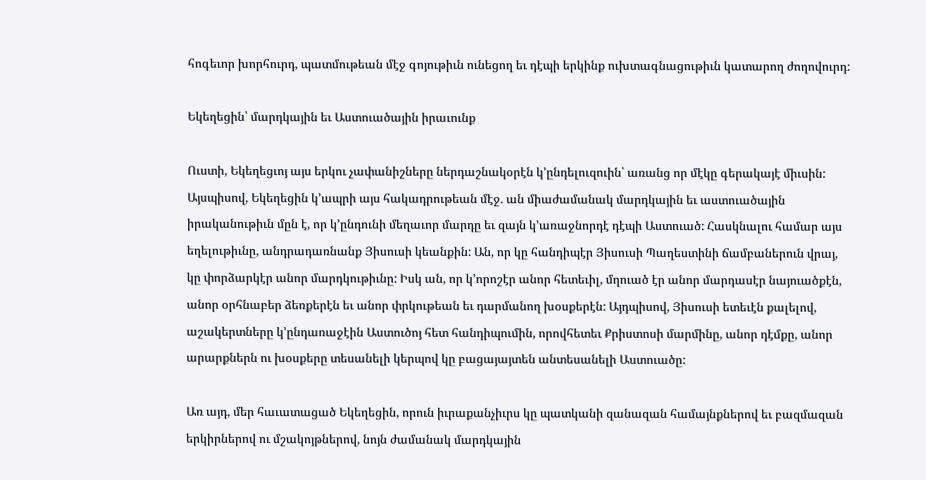հոգեւոր խորհուրդ, պատմութեան մէջ գոյութիւն ունեցող եւ դէպի երկինք ուխտագնացութիւն կատարող ժողովուրդ:

Եկեղեցին՝ մարդկային եւ Աստուածային իրաւունք

Ուստի, Եկեղեցւոյ այս երկու չափանիշները ներդաշնակօրէն կ’ընդելուզուին՝ առանց որ մէկը գերակայէ միւսին: Այսպիսով, Եկեղեցին կ’ապրի այս հակադրութեան մէջ. ան միաժամանակ մարդկային եւ աստուածային իրականութիւն մըն է, որ կ’ընդունի մեղաւոր մարդը եւ զայն կ’առաջնորդէ դէպի Աստուած: Հասկնալու համար այս եղելութիւնը, անդրադառնանք Յիսուսի կեանքին: Ան, որ կը հանդիպէր Յիսուսի Պաղեստինի ճամբաներուն վրայ, կը փորձարկէր անոր մարդկութիւնը: Իսկ ան, որ կ’որոշէր անոր հետեւիլ, մղուած էր անոր մարդասէր նայուածքէն, անոր օրհնաբեր ձեռքերէն եւ անոր փրկութեան եւ դարմանող խօսքերէն: Այդպիսով, Յիսուսի ետեւէն քալելով, աշակերտները կ’ընդառաջէին Աստուծոյ հետ հանդիպումին, որովհետեւ Քրիստոսի մարմինը, անոր դէմքը, անոր արարքներն ու խօսքերը տեսանելի կերպով կը բացայայտեն անտեսանելի Աստուածը:

Առ այդ, մեր հաւատացած Եկեղեցին, որուն իւրաքանչիւրս կը պատկանի զանազան համայնքներով եւ բազմազան երկիրներով ու մշակոյթներով, նոյն ժամանակ մարդկային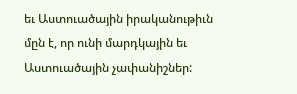եւ Աստուածային իրականութիւն մըն է, որ ունի մարդկային եւ Աստուածային չափանիշներ: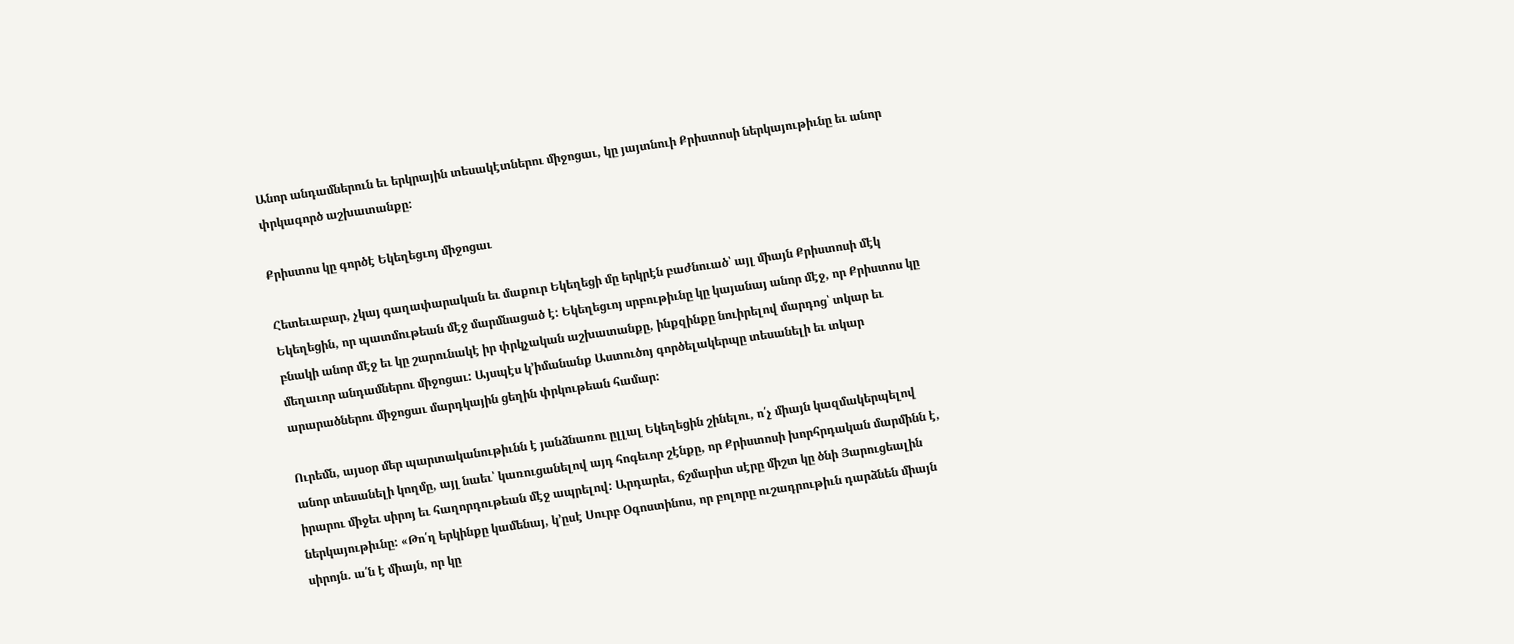Անոր անդամներուն եւ երկրային տեսակէտներու միջոցաւ, կը յայտնուի Քրիստոսի ներկայութիւնը եւ անոր փրկագործ աշխատանքը:

Քրիստոս կը գործէ Եկեղեցւոյ միջոցաւ

Հետեւաբար, չկայ գաղափարական եւ մաքուր Եկեղեցի մը երկրէն բաժնուած՝ այլ միայն Քրիստոսի մէկ Եկեղեցին, որ պատմութեան մէջ մարմնացած է: Եկեղեցւոյ սրբութիւնը կը կայանայ անոր մէջ, որ Քրիստոս կը բնակի անոր մէջ եւ կը շարունակէ իր փրկչական աշխատանքը, ինքզինքը նուիրելով մարդոց՝ տկար եւ մեղաւոր անդամներու միջոցաւ: Այսպէս կ’իմանանք Աստուծոյ գործելակերպը տեսանելի եւ տկար արարածներու միջոցաւ մարդկային ցեղին փրկութեան համար:

Ուրեմն, այսօր մեր պարտականութիւնն է յանձնառու ըլլալ Եկեղեցին շինելու, ո՛չ միայն կազմակերպելով անոր տեսանելի կողմը, այլ նաեւ՝ կառուցանելով այդ հոգեւոր շէնքը, որ Քրիստոսի խորհրդական մարմինն է, իրարու միջեւ սիրոյ եւ հաղորդութեան մէջ ապրելով: Արդարեւ, ճշմարիտ սէրը միշտ կը ծնի Յարուցեալին ներկայութիւնը: «Թո՛ղ երկինքը կամենայ, կ’ըսէ Սուրբ Օգոստինոս, որ բոլորը ուշադրութիւն դարձնեն միայն սիրոյն. ա՛ն է միայն, որ կը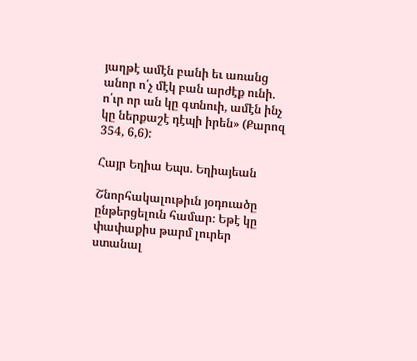յաղթէ ամէն բանի եւ առանց անոր ո՛չ մէկ բան արժէք ունի. ո՛ւր որ ան կը գտնուի, ամէն ինչ կը ներքաշէ դէպի իրեն» (Քարոզ 354, 6,6):

Հայր Եղիա Եպս. Եղիայեան

Շնորհակալութիւն յօդուածը ընթերցելուն համար։ Եթէ կը փափաքիս թարմ լուրեր ստանալ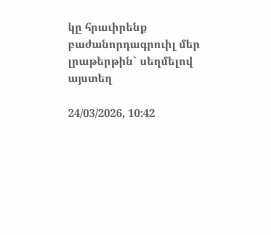կը հրաւիրենք բաժանորդագրուիլ մեր լրաթերթին` սեղմելով այստեղ

24/03/2026, 10:42